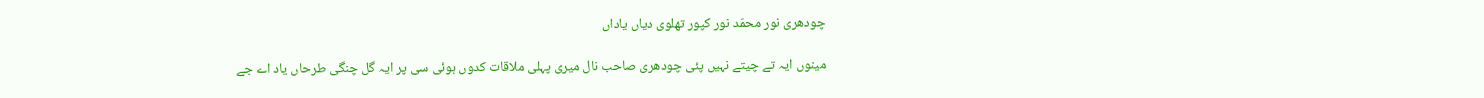چودھری نور محمّد نور کپور تھلوی دیاں یاداں

مینوں ایہ تے چیتے نہیں پئی چودھری صاحب نال میری پہلی ملاقات کدوں ہوئی سی پر ایہ گل چنگی طرحاں یاد اے جے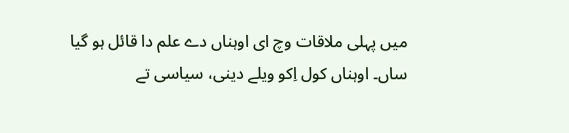میں پہلی ملاقات وچ ای اوہناں دے علم دا قائل ہو گیا ساں۔ اوہناں کول اِکو ویلے دینی، سیاسی تے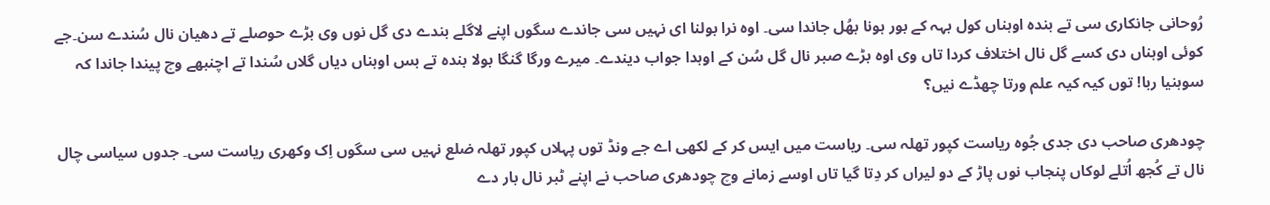رُوحانی جانکاری سی تے بندہ اوہناں کول بہہ کے بور ہونا بھُل جاندا سی۔ اوہ نرا بولنا ای نہیں سی جاندے سگوں اپنے لاگلے بندے دی گل نوں وی بڑے حوصلے تے دھیان نال سُندے سن۔جے کوئی اوہناں دی کسے گل نال اختلاف کردا تاں وی اوہ بڑے صبر نال گل سُن کے اوہدا جواب دیندے۔ میرے ورگا گنگا بولا بندہ تے بس اوہناں دیاں گلاں سُندا تے اچنبھے وچ پیندا جاندا کہ سوہنیا ربا! توں کیہ کیہ علم ورتا چھڈے نیں؟

چودھری صاحب دی جدی جُوہ ریاست کپور تھلہ سی۔ ریاست میں ایس کر کے لکھی اے جے ونڈ توں پہلاں کپور تھلہ ضلع نہیں سی سگوں اِک وکھری ریاست سی۔ جدوں سیاسی چال نال تے کُجھ اُتلے لوکاں پنجاب نوں پاڑ کے دو لیراں کر دِتا گیا تاں اوسے زمانے وچ چودھری صاحب نے اپنے ٹبر نال بار دے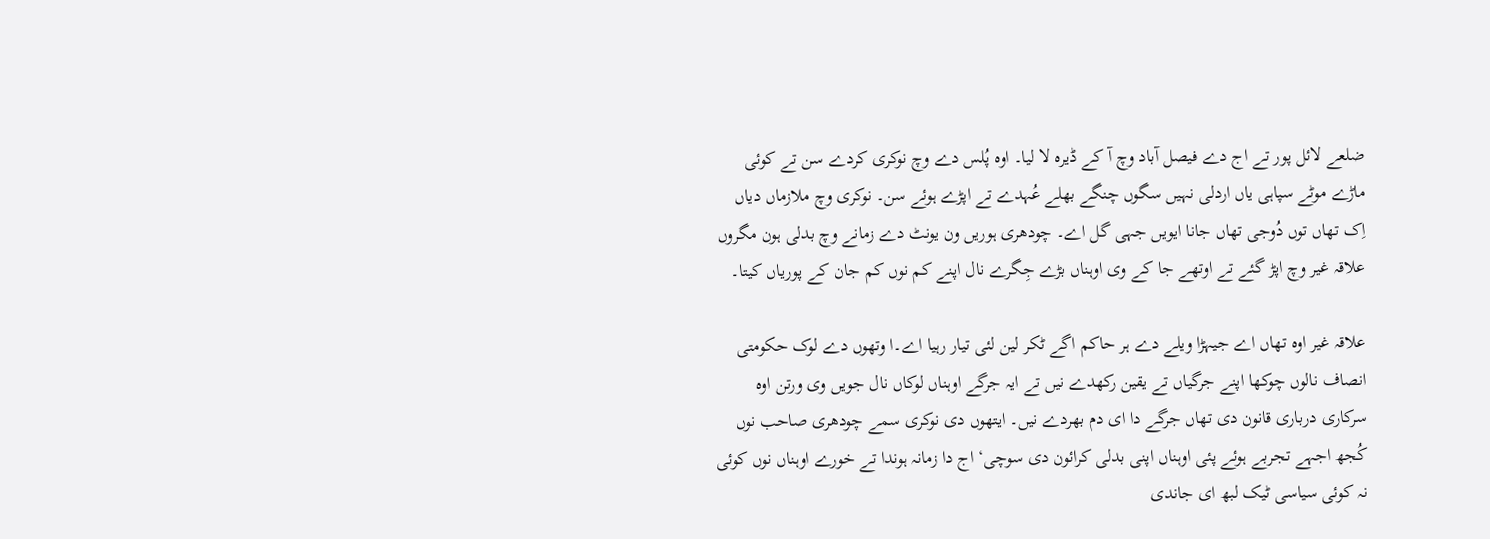ضلعے لائل پور تے اج دے فیصل آباد وچ آ کے ڈیرہ لا لیا۔ اوہ پُلس دے وچ نوکری کردے سن تے کوئی ماڑے موٹے سپاہی یاں اردلی نہیں سگوں چنگے بھلے عُہدے تے اپڑے ہوئے سن۔ نوکری وچ ملازماں دیاں اِک تھاں توں دُوجی تھاں جانا ایویں جہی گل اے۔ چودھری ہوریں ون یونٹ دے زمانے وچ بدلی ہون مگروں علاقہ غیر وچ اپڑ گئے تے اوتھے جا کے وی اوہناں بڑے جِگرے نال اپنے کم نوں کم جان کے پوریاں کیتا۔

علاقہ غیر اوہ تھاں اے جیہڑا ویلے دے ہر حاکم اگے ٹکر لین لئی تیار رہیا اے۔ا وتھوں دے لوک حکومتی انصاف نالوں چوکھا اپنے جرگیاں تے یقین رکھدے نیں تے ایہ جرگے اوہناں لوکاں نال جویں وی ورتن اوہ سرکاری درباری قانون دی تھاں جرگے دا ای دم بھردے نیں۔ ایتھوں دی نوکری سمے چودھری صاحب نوں کُجھ اجہے تجربے ہوئے پئی اوہناں اپنی بدلی کرائون دی سوچی‘ اج دا زمانہ ہوندا تے خورے اوہناں نوں کوئی نہ کوئی سیاسی ٹیک لبھ ای جاندی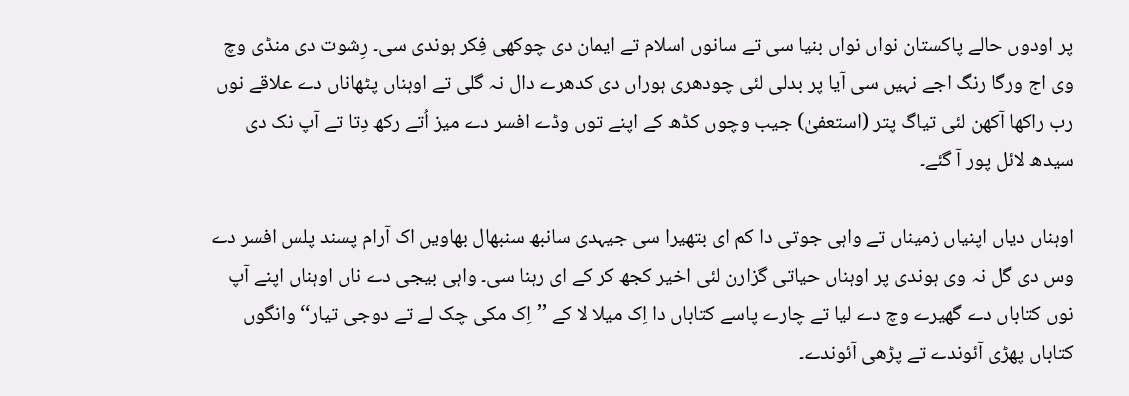پر اودوں حالے پاکستان نواں نواں بنیا سی تے سانوں اسلام تے ایمان دی چوکھی فِکر ہوندی سی۔ رِشوت دی منڈی وچ وی اج ورگا رنگ اجے نہیں سی آیا پر بدلی لئی چودھری ہوراں دی کدھرے دال نہ گلی تے اوہناں پٹھاناں دے علاقے نوں رب راکھا آکھن لئی تیاگ پتر (استعفیٰ) جیب وچوں کڈھ کے اپنے توں وڈے افسر دے میز اُتے رکھ دِتا تے آپ نک دی سیدھ لائل پور آ گئے۔

اوہناں دیاں اپنیاں زمیناں تے واہی جوتی دا کم ای بتھیرا سی جیہدی سانبھ سنبھال بھاویں اک آرام پسند پلس افسر دے وس دی گل نہ وی ہوندی پر اوہناں حیاتی گزارن لئی اخیر کجھ کر کے ای رہنا سی۔ واہی بیجی دے ناں اوہناں اپنے آپ نوں کتاباں دے گھیرے وچ دے لیا تے چارے پاسے کتاباں دا اِک میلا لا کے ’’اِک مکی چک لے تے دوجی تیار‘‘ وانگوں کتاباں پھڑی آئوندے تے پڑھی آئوندے۔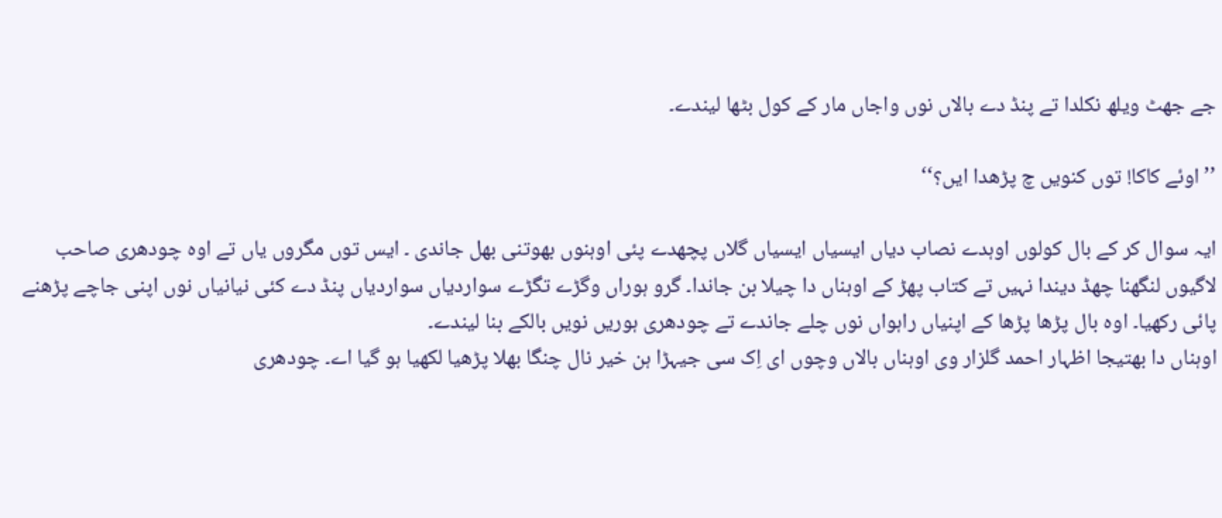جے جھٹ ویلھ نکلدا تے پنڈ دے بالاں نوں واجاں مار کے کول بٹھا لیندے۔

’’اوئے کاکا! توں کنویں چ پڑھدا ایں؟‘‘

ایہ سوال کر کے بال کولوں اوہدے نصاب دیاں ایسیاں ایسیاں گلاں پچھدے پئی اوہنوں بھوتنی بھل جاندی ۔ ایس توں مگروں یاں تے اوہ چودھری صاحب لاگیوں لنگھنا چھڈ دیندا نہیں تے کتاب پھڑ کے اوہناں دا چیلا بن جاندا۔ گرو ہوراں وگڑے تگڑے سواردیاں سواردیاں پنڈ دے کئی نیانیاں نوں اپنی جاچے پڑھنے پائی رکھیا۔ اوہ بال پڑھا پڑھا کے اپنیاں راہواں نوں چلے جاندے تے چودھری ہوریں نویں بالکے بنا لیندے۔
اوہناں دا بھتیجا اظہار احمد گلزار وی اوہناں بالاں وچوں ای اِک سی جیہڑا ہن خیر نال چنگا بھلا پڑھیا لکھیا ہو گیا اے۔ چودھری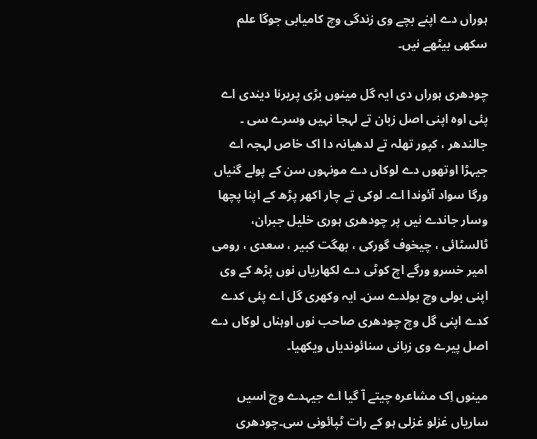ہوراں دے اپنے بچے وی زندگی وچ کامیابی جوگا علم سکھی بیٹھے نیں۔

چودھری ہوراں دی ایہ گل مینوں بڑی پریرنا دیندی اے پئی اوہ اپنی اصل زبان تے لہجا نہیں وسرے سی ۔ جالندھر ، کپور تھلہ تے لدھیانہ دا اک خاص لہجہ اے جیہڑا اوتھوں دے لوکاں دے مونہوں سن کے پولے گنیاں ورگا سواد آئوندا اے۔ لوکی تے چار اکھر پڑھ کے اپنا پچھا وسار جاندے نیں پر چودھری ہوری خلیل جبران، ٹالسٹائی ، چیخوف گورکی ، بھگت کبیر ، سعدی ، رومی امیر خسرو ورگے اچ کوٹی دے لکھاریاں نوں پڑھ کے وی اپنی بولی وچ بولدے سن۔ ایہ وکھری گل اے پئی کدے کدے اپنی گل وچ چودھری صاحب نوں اوہناں لوکاں دے اصل پیرے وی زبانی سنائوندیاں ویکھیا۔

مینوں اِک مشاعرہ چیتے آ گیا اے جیہدے وچ اسیں ساریاں غزلو غزلی ہو کے رات ٹپائونی سی۔چودھری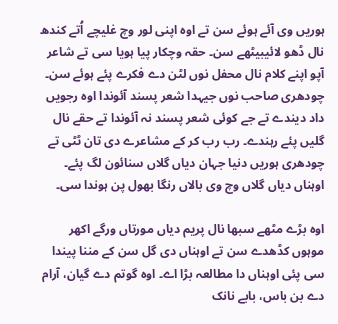ہوریں وی آئے ہوئے سن تے اوہ اپنی لور وچ غلیچے اُتے کندھ نال ڈھو لائیبیٹھے سن۔ حقہ وچکار پیا ہویا سی تے شاعر آپو اپنے کلام نال محفل نوں لٹن دے فکرے پئے ہوئے سن۔ چودھری صاحب نوں جیہدا شعر پسند آئوندا اوہ رجویں داد دیندے تے جے کوئی شعر پسند نہ آئوندا تے حقے نال گلیں پئے رہندے۔ رب رب کر کے مشاعرے دی تان ٹٹی تے چودھری ہوریں دنیا جہان دیاں گلاں سنائون لگ پئے۔ اوہناں دیاں گلاں وچ وی بالاں رنگا بھول پن ہوندا سی۔

اوہ بڑے مٹھے سبھا نال پریم دیاں مورتاں ورگے اکھر موہوں کڈھدے سن تے اوہناں دی گل سن کے مننا پیندا سی پئی اوہناں دا مطالعہ بڑا اے۔ اوہ گوتم دے گیان، آرام دے بن باس، بابے نانک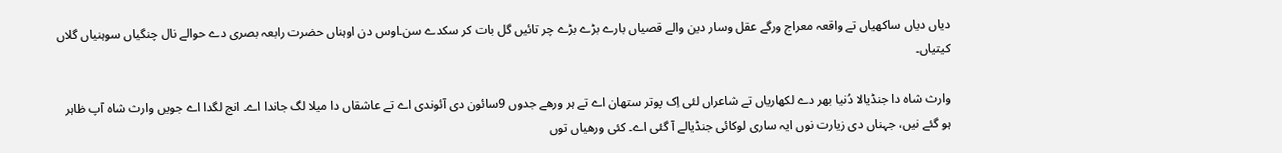دیاں دیاں ساکھیاں تے واقعہ معراج ورگے عقل وسار دین والے قصیاں بارے بڑے بڑے چر تائیں گل بات کر سکدے سن۔اوس دن اوہناں حضرت رابعہ بصری دے حوالے نال چنگیاں سوہنیاں گلاں کیتیاں۔

وارث شاہ دا جنڈیالا دُنیا بھر دے لکھاریاں تے شاعراں لئی اِک پوتر ستھان اے تے ہر ورھے جدوں 9سائون دی آئوندی اے تے عاشقاں دا میلا لگ جاندا اے۔ انج لگدا اے جویں وارث شاہ آپ ظاہر ہو گئے نیں، جہناں دی زیارت نوں ایہ ساری لوکائی جنڈیالے آ گئی اے۔ کئی ورھیاں توں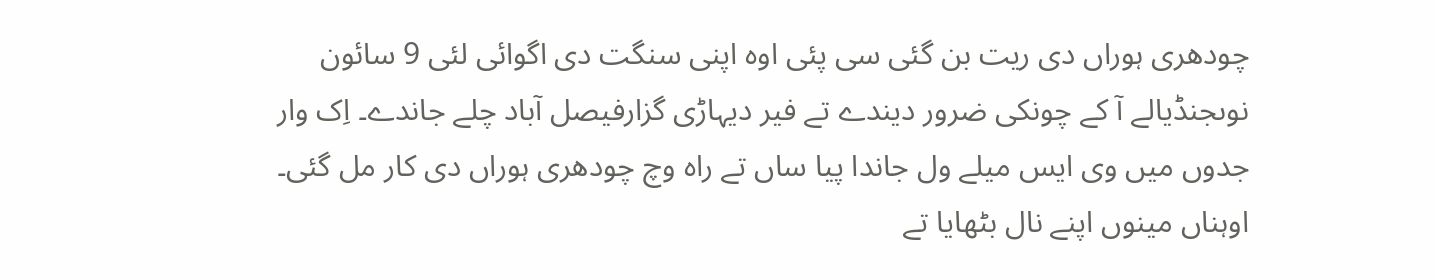چودھری ہوراں دی ریت بن گئی سی پئی اوہ اپنی سنگت دی اگوائی لئی 9 سائون نوںجنڈیالے آ کے چونکی ضرور دیندے تے فیر دیہاڑی گزارفیصل آباد چلے جاندے۔ اِک وار جدوں میں وی ایس میلے ول جاندا پیا ساں تے راہ وچ چودھری ہوراں دی کار مل گئی۔ اوہناں مینوں اپنے نال بٹھایا تے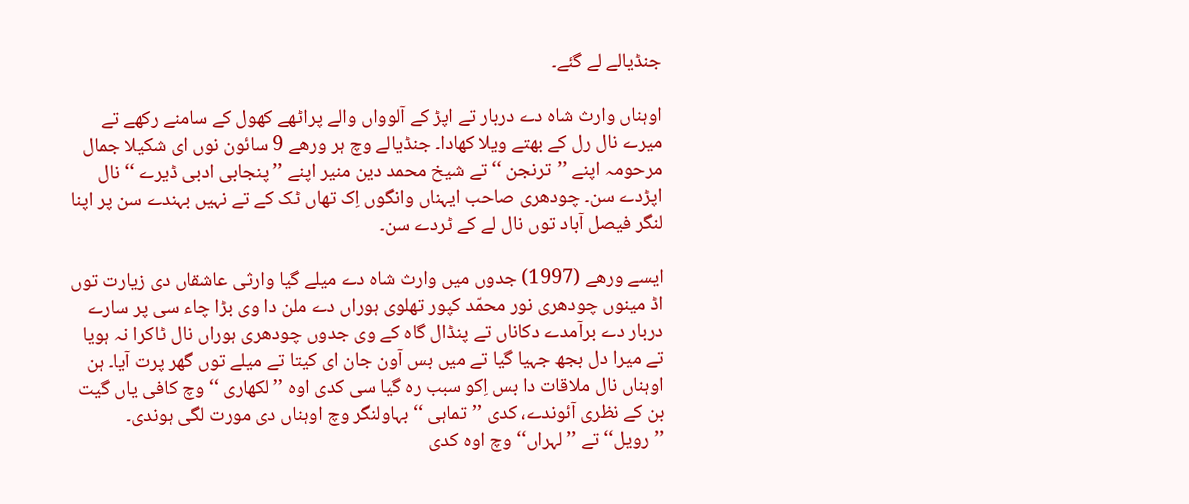جنڈیالے لے گئے۔

اوہناں وارث شاہ دے دربار تے اپڑ کے آلوواں والے پراٹھے کھول کے سامنے رکھے تے میرے نال رل کے بھتے ویلا کھادا۔ جنڈیالے وچ ہر ورھے 9 سائون نوں ای شکیلا جمال مرحومہ اپنے ’’ترنجن ‘‘ تے شیخ محمد دین منیر اپنے ’’پنجابی ادبی ڈیرے ‘‘ نال اپڑدے سن۔ چودھری صاحب ایہناں وانگوں اِک تھاں ٹک کے تے نہیں بہندے سن پر اپنا لنگر فیصل آباد توں نال لے کے ٹردے سن۔

ایسے ورھے (1997) جدوں میں وارث شاہ دے میلے گیا وارثی عاشقاں دی زیارت توں اڈ مینوں چودھری نور محمّد کپور تھلوی ہوراں دے ملن دا وی بڑا چاء سی پر سارے دربار دے برآمدے دکاناں تے پنڈال گاہ کے وی جدوں چودھری ہوراں نال ٹاکرا نہ ہویا تے میرا دل بجھ جہیا گیا تے میں بس آون جان ای کیتا تے میلے توں گھر پرت آیا۔ ہن اوہناں نال ملاقات دا بس اِکو سبب رہ گیا سی کدی اوہ ’’لکھاری ‘‘ وچ کافی یاں گیت بن کے نظری آئوندے، کدی ’’تماہی ‘‘بہاولنگر وچ اوہناں دی مورت لگی ہوندی۔ ’’رویل‘‘ تے ’’لہراں‘‘ وچ اوہ کدی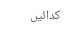کدائیں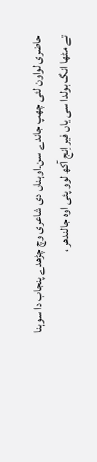حاضری لواون لئی چھپ جاندے سن۔اوہناں دی شاعری وچ چڑھدے پنجاب دا سوہنا تے مٹھا انگ بولدا سی یاں فیر اِنج آکھ لوو پئی اوہ جالندھر ،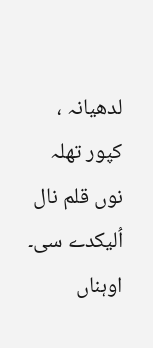لدھیانہ ، کپور تھلہ نوں قلم نال اُلیکدے سی۔ اوہناں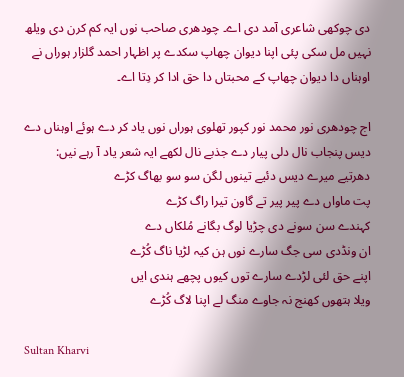دی چوکھی شاعری آمد دی اے۔ چودھری صاحب نوں ایہ کم کرن دی ویلھ نہیں مل سکی پئی اپنا دیوان چھاپ سکدے پر اظہار احمد گلزار ہوراں نے اوہناں دا دیوان چھاپ کے محبتاں دا حق ادا کر دِتا اے۔

اج چودھری نور محمد نور کپور تھلوی ہوراں نوں یاد کر دے ہوئے اوہناں دے دیس پنجاب نال دلی پیار دے جذبے نال لکھے ایہ شعر یاد آ رہے نیں:
دھرتیے میرے دیس دئیے تینوں لگن سو سو بھاگ کڑے
پت ماواں دے پیر پیر تے گاون تیرا راگ کڑے
کہندے سن سونے دی چڑیا لوگ بگانے مُلکاں دے
ان ونڈدی سی جگ سارے نوں ہن کیہ لڑیا ناگ کُڑے
اپنے حق لئی لڑدے سارے توں کیوں پچھے ہندی ایں
ویلا ہتھوں کھنج نہ جاوے منگ لے اپنا لاگ کُڑے

Sultan Kharvi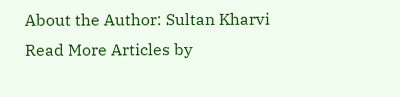About the Author: Sultan Kharvi Read More Articles by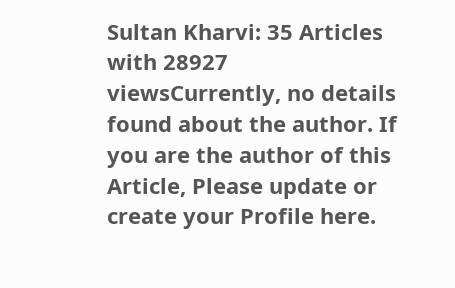Sultan Kharvi: 35 Articles with 28927 viewsCurrently, no details found about the author. If you are the author of this Article, Please update or create your Profile here.